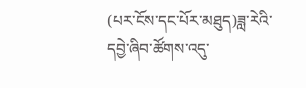(པར་ངོས་དང་པོར་མཐུད)ཟླ་རེའི་དབྱེ་ཞིབ་ཚོགས་འདུ་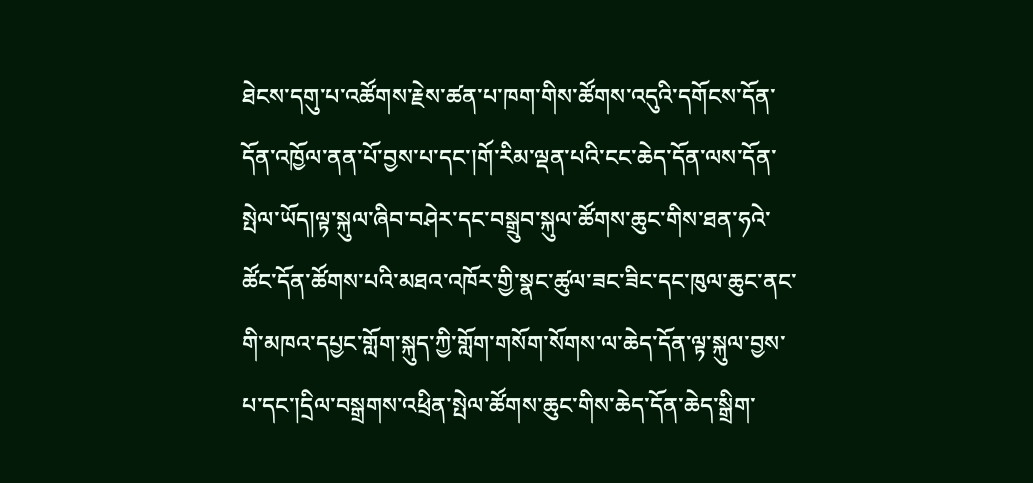ཐེངས་དགུ་པ་འཚོགས་རྗེས་ཚན་པ་ཁག་གིས་ཚོགས་འདུའི་དགོངས་དོན་དོན་འཁྱོལ་ནན་པོ་བྱས་པ་དང་།གོ་རིམ་ལྡན་པའི་ངང་ཆེད་དོན་ལས་དོན་སྤེལ་ཡོད།ལྟ་སྐུལ་ཞིབ་བཤེར་དང་བསྒྲུབ་སྐུལ་ཚོགས་ཆུང་གིས་ཐན་ཧའེ་ཚོང་དོན་ཚོགས་པའི་མཐའ་འཁོར་གྱི་སྣང་ཚུལ་ཟང་ཟིང་དང་ཁུལ་ཆུང་ནང་གི་མཁའ་དཔྱང་གློག་སྐུད་ཀྱི་གློག་གསོག་སོགས་ལ་ཆེད་དོན་ལྟ་སྐུལ་བྱས་པ་དང་།དྲིལ་བསྒྲགས་འཕྲིན་སྤེལ་ཚོགས་ཆུང་གིས་ཆེད་དོན་ཆེད་སྒྲིག་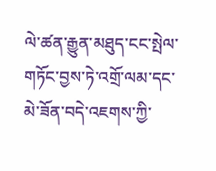ལེ་ཚན་རྒྱུན་མཐུད་ངང་སྤེལ་གཏོང་བྱས་ཏེ་འགྲོ་ལམ་དང་མེ་ཟོན་བདེ་འཇགས་ཀྱི་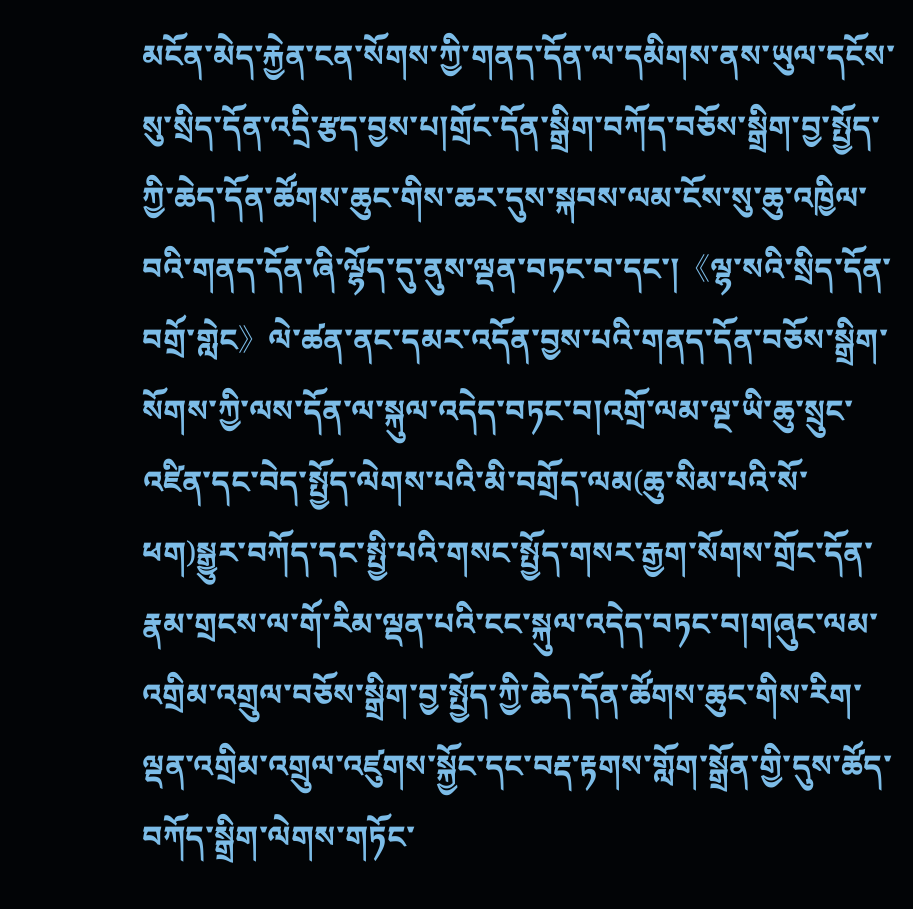མངོན་མེད་རྐྱེན་ངན་སོགས་ཀྱི་གནད་དོན་ལ་དམིགས་ནས་ཡུལ་དངོས་སུ་སྲིད་དོན་འདྲི་རྩད་བྱས་པ།གྲོང་དོན་སྒྲིག་བཀོད་བཅོས་སྒྲིག་བྱ་སྤྱོད་ཀྱི་ཆེད་དོན་ཚོགས་ཆུང་གིས་ཆར་དུས་སྐབས་ལམ་ངོས་སུ་ཆུ་འཁྱིལ་བའི་གནད་དོན་ཞི་ལྷོད་དུ་ནུས་ལྡན་བཏང་བ་དང་།《ལྷ་སའི་སྲིད་དོན་བགྲོ་གླེང》ལེ་ཚན་ནང་དམར་འདོན་བྱས་པའི་གནད་དོན་བཅོས་སྒྲིག་སོགས་ཀྱི་ལས་དོན་ལ་སྐུལ་འདེད་བཏང་བ།འགྲོ་ལམ་ལྔ་ཡི་ཆུ་སྲུང་འཛིན་དང་བེད་སྤྱོད་ལེགས་པའི་མི་བགྲོད་ལམ(ཆུ་སིམ་པའི་སོ་ཕག)སྒྱུར་བཀོད་དང་སྤྱི་པའི་གསང་སྤྱོད་གསར་རྒྱག་སོགས་གྲོང་དོན་རྣམ་གྲངས་ལ་གོ་རིམ་ལྡན་པའི་ངང་སྐུལ་འདེད་བཏང་བ།གཞུང་ལམ་འགྲིམ་འགྲུལ་བཅོས་སྒྲིག་བྱ་སྤྱོད་ཀྱི་ཆེད་དོན་ཚོགས་ཆུང་གིས་རིག་ལྡན་འགྲིམ་འགྲུལ་འཛུགས་སྐྱོང་དང་བརྡ་རྟགས་གློག་སྒྲོན་གྱི་དུས་ཚོད་བཀོད་སྒྲིག་ལེགས་གཏོང་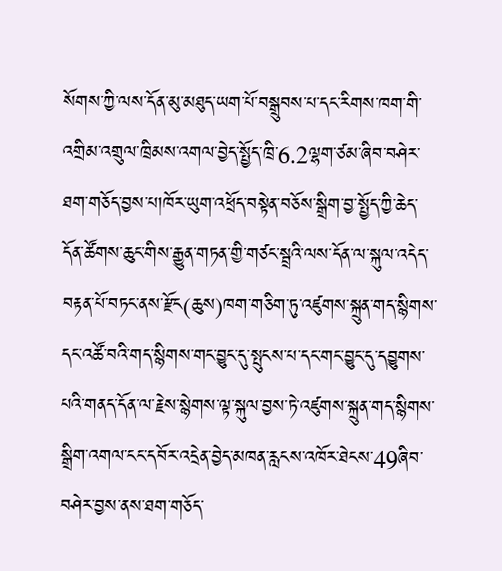སོགས་ཀྱི་ལས་དོན་མུ་མཐུད་ཡག་པོ་བསྒྲུབས་པ་དང་རིགས་ཁག་གི་འགྲིམ་འགྲུལ་ཁྲིམས་འགལ་བྱེད་སྤྱོད་ཁྲི་6.2ལྷག་ཙམ་ཞིབ་བཤེར་ཐག་གཅོད་བྱས་པ།ཁོར་ཡུག་འཕྲོད་བསྟེན་བཅོས་སྒྲིག་བྱ་སྤྱོད་ཀྱི་ཆེད་དོན་ཚོགས་ཆུང་གིས་རྒྱུན་གཏན་གྱི་གཙང་སྦྲའི་ལས་དོན་ལ་སྐུལ་འདེད་བརྟན་པོ་བཏང་ནས་རྫོང(ཆུས)ཁག་གཅིག་ཏུ་འཛུགས་སྐྲུན་གད་སྙིགས་དང་འཚོ་བའི་གད་སྙིགས་གང་བྱུང་དུ་སྤུངས་པ་དང་གང་བྱུང་དུ་དབྱུགས་པའི་གནད་དོན་ལ་རྗེས་སྙེགས་ལྟ་སྐུལ་བྱས་ཏེ་འཛུགས་སྐྲུན་གད་སྙིགས་སྒྲིག་འགལ་ངང་དབོར་འདྲེན་བྱེད་མཁན་རླངས་འཁོར་ཐེངས་49ཞིབ་བཤེར་བྱས་ནས་ཐག་གཅོད་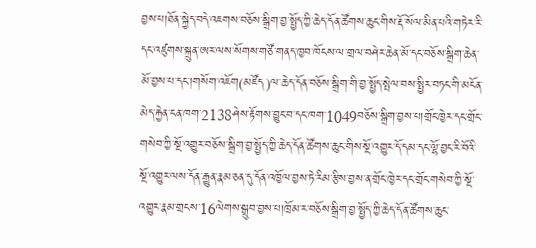བྱས་པ།ཐོན་སྐྱེད་བདེ་འཇགས་བཅོས་སྒྲིག་བྱ་སྤྱོད་ཀྱི་ཆེད་དོན་ཚོགས་ཆུང་གིས་རྡོ་སོལ་མིན་པའི་གཏེར་རི་དང་འཛུགས་སྐྲུན་ཨར་ལས་སོགས་གཙོ་གནད་ཁྱབ་ཁོངས་ལ་གྲལ་བཤེར་ཆེན་མོ་དང་བཅོས་སྒྲིག་ཆེན་མོ་བྱས་པ་དང་།གསོག་འཇོག(མཛོད)ལ་ཆེད་དོན་བཅོས་སྒྲིག་གི་བྱ་སྤྱོད་སྤེལ་བས་སྤྱིར་བཏང་གི་མངོན་མེད་རྐྱེན་ངན་ཁག་2138ཤེས་རྟོགས་བྱུང་བ་དང་ཁག་1049བཅོས་སྒྲིག་བྱས་པ།གྲོང་ཁྱེར་དང་གྲོང་གསེབ་ཀྱི་སྔོ་འགྱུར་བཅོས་སྒྲིག་བྱ་སྤྱོད་ཀྱི་ཆེད་དོན་ཚོགས་ཆུང་གིས་སྔོ་འགྱུར་དོ་དམ་དང་ལྷོ་བྱང་རི་བོའི་སྔོ་འགྱུར་ལས་དོན་རྒྱུན་རྣམ་ཅན་དུ་དོན་འཁྱོལ་བྱས་ཏེ་རིམ་རྩིས་བྱས་ན་གྲོང་ཁྱེར་དང་གྲོང་གསེབ་ཀྱི་སྔོ་འགྱུར་རྣམ་གྲངས་16ལེགས་སྒྲུབ་བྱས་པ།ཁྲོམ་ར་བཅོས་སྒྲིག་བྱ་སྤྱོད་ཀྱི་ཆེད་དོན་ཚོགས་ཆུང་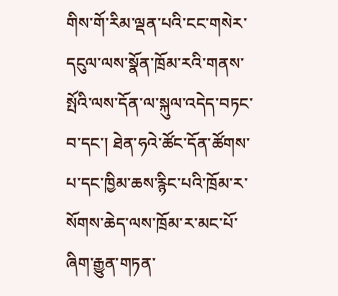གིས་གོ་རིམ་ལྡན་པའི་ངང་གསེར་དངུལ་ལས་སྣོན་ཁྲོམ་རའི་གནས་སྤོའི་ལས་དོན་ལ་སྐུལ་འདེད་བཏང་བ་དང་། ཐེན་ཧའེ་ཚོང་དོན་ཚོགས་པ་དང་ཁྱིམ་ཆས་རྙིང་པའི་ཁྲོམ་ར་སོགས་ཆེད་ལས་ཁྲོམ་ར་མང་པོ་ཞིག་རྒྱུན་གཏན་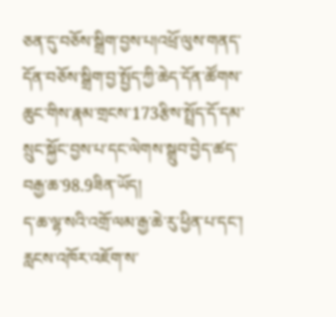ཅན་དུ་བཅོས་སྒྲིག་བྱས་པ།འཕྲོ་ལུས་གནད་དོན་བཅོས་སྒྲིག་བྱ་སྤྱོད་ཀྱི་ཆེད་དོན་ཚོགས་ཆུང་གིས་རྣམ་གྲངས་173རྩིས་སྤྲོད་དོ་དམ་སྲུང་སྐྱོང་བྱས་པ་དང་ལེགས་སྒྲུབ་བྱེད་ཚད་བརྒྱ་ཆ་98.9ཟིན་ཡོད།
ད་ཆ་ལྷ་སའི་འགྲོ་ལམ་རྒྱ་ཆེ་རུ་ཕྱིན་པ་དང་། རླངས་འཁོར་འཇོག་ས་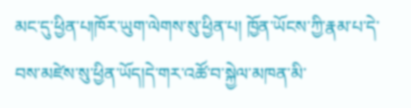མང་དུ་ཕྱིན་པ།ཁོར་ཡུག་ལེགས་སུ་ཕྱིན་པ། ཁྱོན་ཡོངས་ཀྱི་རྣམ་པ་དེ་བས་མཛེས་སུ་ཕྱིན་ཡོད།དེ་གར་འཚོ་བ་སྐྱེལ་མཁན་མི་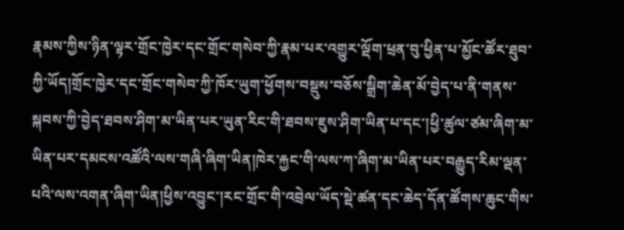རྣམས་ཀྱིས་ཉིན་ལྟར་གྲོང་ཁྱེར་དང་གྲོང་གསེབ་ཀྱི་རྣམ་པར་འགྱུར་ལྡོག་ཕྲན་བུ་ཕྱིན་པ་མྱོང་ཚོར་ཐུབ་ཀྱི་ཡོད།གྲོང་ཁྱེར་དང་གྲོང་གསེབ་ཀྱི་ཁོར་ཡུག་ཕྱོགས་བསྡུས་བཅོས་སྒྲིག་ཆེན་མོ་བྱེད་པ་ནི་གནས་སྐབས་ཀྱི་བྱེད་ཐབས་ཤིག་མ་ཡིན་པར་ཡུན་རིང་གི་ཐབས་ཇུས་ཤིག་ཡིན་པ་དང་།ཕྱི་ཚུལ་ཙམ་ཞིག་མ་ཡིན་པར་དམངས་འཚོའི་ལས་གཞི་ཞིག་ཡིན།ཁེར་རྐྱང་གི་ལས་ཀ་ཞིག་མ་ཡིན་པར་བརྒྱུད་རིམ་ལྡན་པའི་ལས་འགན་ཞིག་ཡིན།ཕྱིས་འབྱུང་།རང་གྲོང་གི་འབྲེལ་ཡོད་སྡེ་ཚན་དང་ཆེད་དོན་ཚོགས་ཆུང་གིས་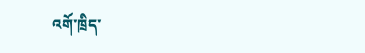འགོ་ཁྲིད་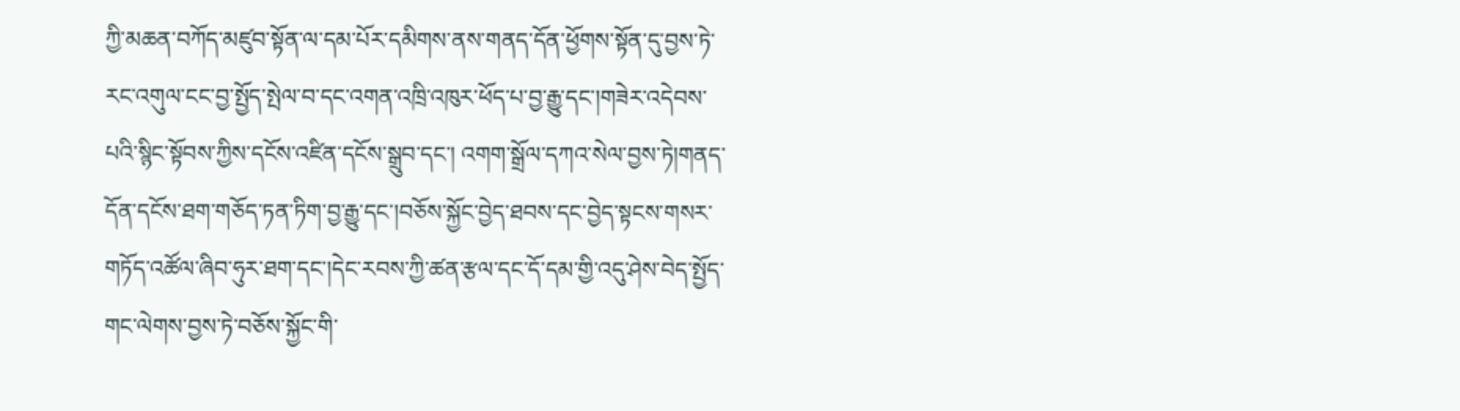ཀྱི་མཆན་བཀོད་མཛུབ་སྟོན་ལ་དམ་པོར་དམིགས་ནས་གནད་དོན་ཕྱོགས་སྟོན་དུ་བྱས་ཏེ་རང་འགུལ་ངང་བྱ་སྤྱོད་སྤེལ་བ་དང་འགན་འཁྲི་འཁུར་ཕོད་པ་བྱ་རྒྱུ་དང་།གཟེར་འདེབས་པའི་སྙིང་སྟོབས་ཀྱིས་དངོས་འཛིན་དངོས་སྒྲུབ་དང་། འགག་སྒྲོལ་དཀའ་སེལ་བྱས་ཏེ།གནད་དོན་དངོས་ཐག་གཅོད་ཏན་ཏིག་བྱ་རྒྱུ་དང་།བཅོས་སྐྱོང་བྱེད་ཐབས་དང་བྱེད་སྟངས་གསར་གཏོད་འཚོལ་ཞིབ་ཧུར་ཐག་དང་།དེང་རབས་ཀྱི་ཚན་རྩལ་དང་དོ་དམ་གྱི་འདུ་ཤེས་བེད་སྤྱོད་གང་ལེགས་བྱས་ཏེ་བཅོས་སྐྱོང་གི་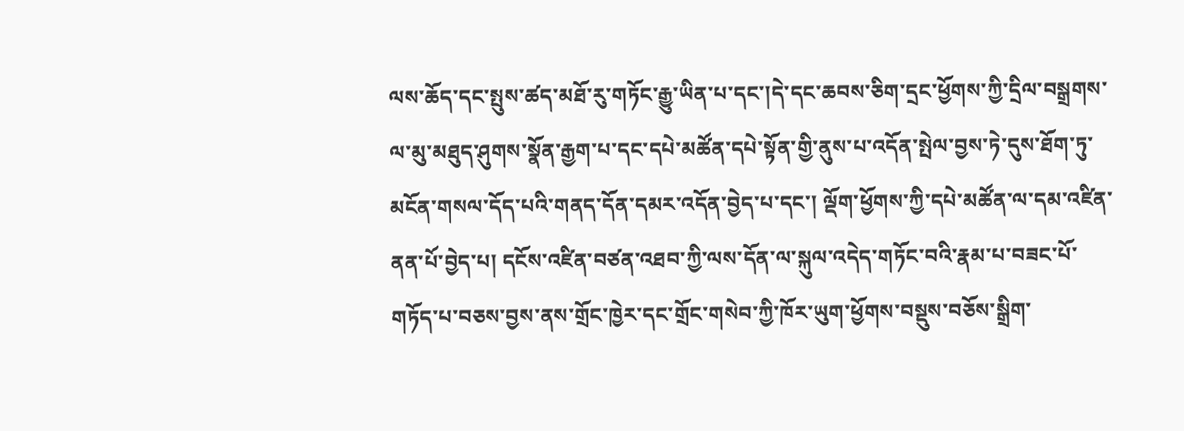ལས་ཆོད་དང་སྤུས་ཚད་མཐོ་རུ་གཏོང་རྒྱུ་ཡིན་པ་དང་།དེ་དང་ཆབས་ཅིག་དྲང་ཕྱོགས་ཀྱི་དྲིལ་བསྒྲགས་ལ་མུ་མཐུད་ཤུགས་སྣོན་རྒྱག་པ་དང་དཔེ་མཚོན་དཔེ་སྟོན་གྱི་ནུས་པ་འདོན་སྤེལ་བྱས་ཏེ་དུས་ཐོག་ཏུ་མངོན་གསལ་དོད་པའི་གནད་དོན་དམར་འདོན་བྱེད་པ་དང་། ལྡོག་ཕྱོགས་ཀྱི་དཔེ་མཚོན་ལ་དམ་འཛིན་ནན་པོ་བྱེད་པ། དངོས་འཛིན་བཙན་འཐབ་ཀྱི་ལས་དོན་ལ་སྐུལ་འདེད་གཏོང་བའི་རྣམ་པ་བཟང་པོ་གཏོད་པ་བཅས་བྱས་ནས་གྲོང་ཁྱེར་དང་གྲོང་གསེབ་ཀྱི་ཁོར་ཡུག་ཕྱོགས་བསྡུས་བཅོས་སྒྲིག་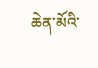ཆེན་མོའི་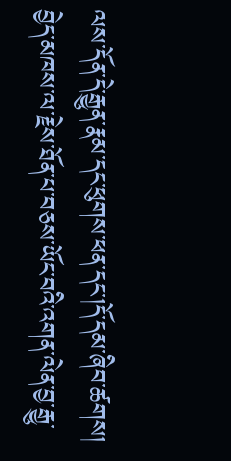ལས་དོན་དེ་རྒྱུན་རྣམ་དང་ཕུགས་ཕན་དང་།དོ་དམ་ཞིབ་ཚགས། བྱེད་མཁས་ལ་རྗེས་ཐོན་པ་བཅས་ཡོང་བའི་འགན་ལེན་བྱ་རྒྱུ་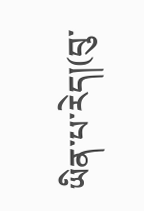ཡིན་པ་རེད།(བུ་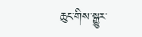ཆུང་གིས་སྒྱུར་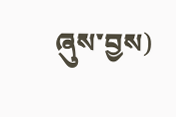ཞུས་བྱས)